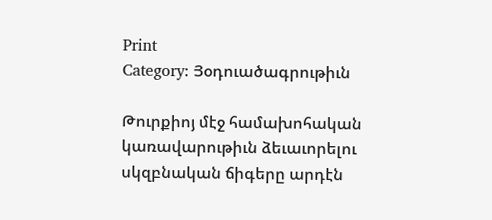Print
Category: Յօդուածագրութիւն

Թուրքիոյ մէջ համախոհական կառավարութիւն ձեւաւորելու սկզբնական ճիգերը արդէն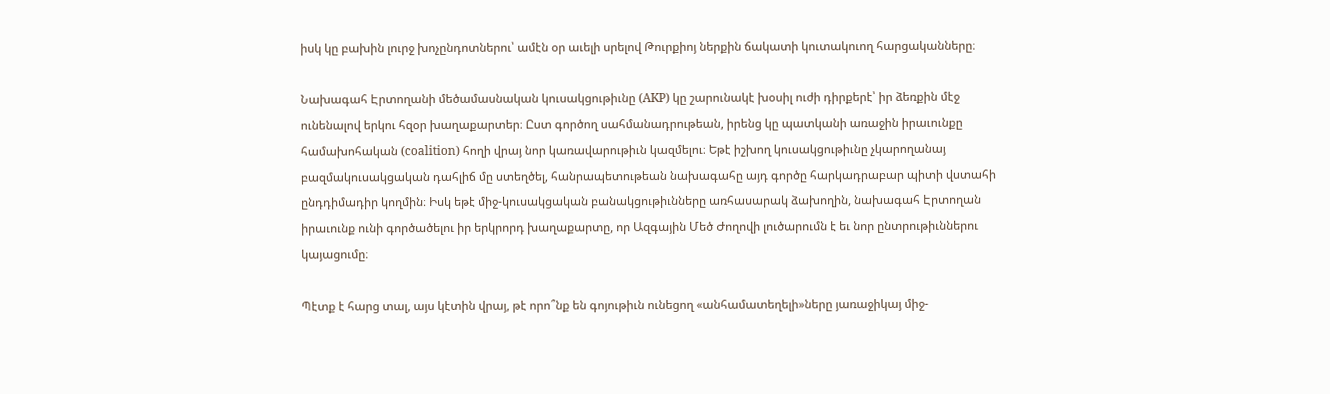իսկ կը բախին լուրջ խոչընդոտներու՝ ամէն օր աւելի սրելով Թուրքիոյ ներքին ճակատի կուտակուող հարցականները։

Նախագահ Էրտողանի մեծամասնական կուսակցութիւնը (AKP) կը շարունակէ խօսիլ ուժի դիրքերէ՝ իր ձեռքին մէջ ունենալով երկու հզօր խաղաքարտեր։ Ըստ գործող սահմանադրութեան, իրենց կը պատկանի առաջին իրաւունքը համախոհական (coalition) հողի վրայ նոր կառավարութիւն կազմելու։ Եթէ իշխող կուսակցութիւնը չկարողանայ բազմակուսակցական դահլիճ մը ստեղծել, հանրապետութեան նախագահը այդ գործը հարկադրաբար պիտի վստահի ընդդիմադիր կողմին։ Իսկ եթէ միջ-կուսակցական բանակցութիւնները առհասարակ ձախողին, նախագահ Էրտողան իրաւունք ունի գործածելու իր երկրորդ խաղաքարտը, որ Ազգային Մեծ Ժողովի լուծարումն է եւ նոր ընտրութիւններու կայացումը։

Պէտք է հարց տալ, այս կէտին վրայ, թէ որո՞նք են գոյութիւն ունեցող «անհամատեղելի»ները յառաջիկայ միջ-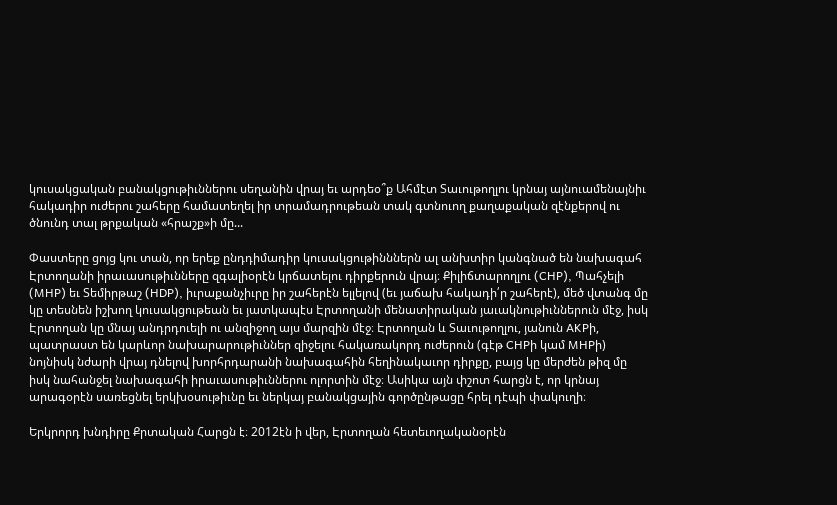կուսակցական բանակցութիւններու սեղանին վրայ եւ արդեօ՞ք Ահմէտ Տաւութողլու կրնայ այնուամենայնիւ հակադիր ուժերու շահերը համատեղել իր տրամադրութեան տակ գտնուող քաղաքական զէնքերով ու ծնունդ տալ թրքական «հրաշք»ի մը...

Փաստերը ցոյց կու տան, որ երեք ընդդիմադիր կուսակցութինններն ալ անխտիր կանգնած են նախագահ Էրտողանի իրաւասութիւնները զգալիօրէն կրճատելու դիրքերուն վրայ։ Քիլիճտարողլու (CHP), Պահչելի (MHP) եւ Տեմիրթաշ (HDP), իւրաքանչիւրը իր շահերէն ելլելով (եւ յաճախ հակադի՛ր շահերէ), մեծ վտանգ մը կը տեսնեն իշխող կուսակցութեան եւ յատկապէս Էրտողանի մենատիրական յաւակնութիւններուն մէջ, իսկ Էրտողան կը մնայ անդրդուելի ու անզիջող այս մարզին մէջ։ Էրտողան և Տաւութողլու, յանուն AKPի, պատրաստ են կարևոր նախարարութիւններ զիջելու հակառակորդ ուժերուն (գէթ CHPի կամ MHPի) նոյնիսկ նժարի վրայ դնելով խորհրդարանի նախագահին հեղինակաւոր դիրքը, բայց կը մերժեն թիզ մը իսկ նահանջել նախագահի իրաւասութիւններու ոլորտին մէջ։ Ասիկա այն փշոտ հարցն է, որ կրնայ արագօրէն սառեցնել երկխօսութիւնը եւ ներկայ բանակցային գործընթացը հրել դէպի փակուղի։

Երկրորդ խնդիրը Քրտական Հարցն է։ 2012էն ի վեր, Էրտողան հետեւողականօրէն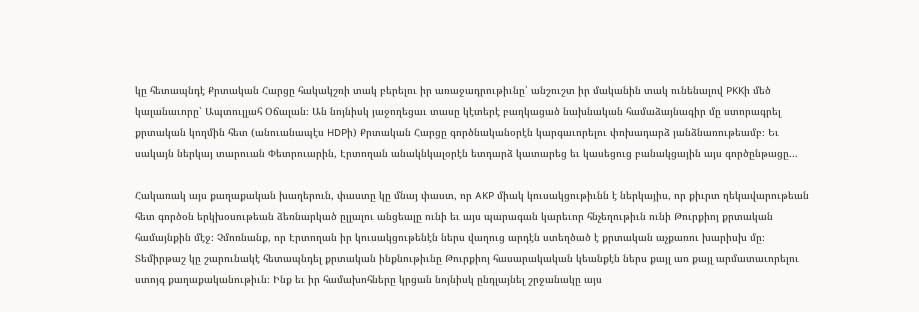կը հետապնդէ Քրտական Հարցը հակակշռի տակ բերելու իր առաջադրութիւնը՝ անշուշտ իր մականին տակ ունենալով PKKի մեծ կալանաւորը՝ Ապտուլլահ Օճալան։ Ան նոյնիսկ յաջողեցաւ տասը կէտերէ բաղկացած նախնական համաձայնագիր մը ստորագրել քրտական կողմին հետ (անուանապէս HDPի) Քրտական Հարցը գործնականօրէն կարգաւորելու փոխադարձ յանձնառութեամբ։ Եւ սակայն ներկայ տարուան Փետրուարին, Էրտողան անակնկալօրէն ետդարձ կատարեց եւ կասեցուց բանակցային այս գործընթացը...

Հակառակ այս քաղաքական խաղերուն, փաստը կը մնայ փաստ, որ AKP միակ կուսակցութիւնն է ներկայիս, որ քիւրտ ղեկավարութեան հետ գործօն երկխօսութեան ձեռնարկած ըլլալու անցեալը ունի եւ այս պարագան կարեւոր հնչեղութիւն ունի Թուրքիոյ քրտական համայնքին մէջ։ Չմոռնանք, որ Էրտողան իր կուսակցութենէն ներս վաղուց արդէն ստեղծած է քրտական աչքառու խարիսխ մը։ Տեմիրթաշ կը շարունակէ հետապնդել քրտական ինքնութիւնը Թուրքիոյ հասարակական կեանքէն ներս քայլ առ քայլ արմատաւորելու ստոյգ քաղաքականութիւն։ Ինք եւ իր համախոհները կրցան նոյնիսկ ընդլայնել շրջանակը այս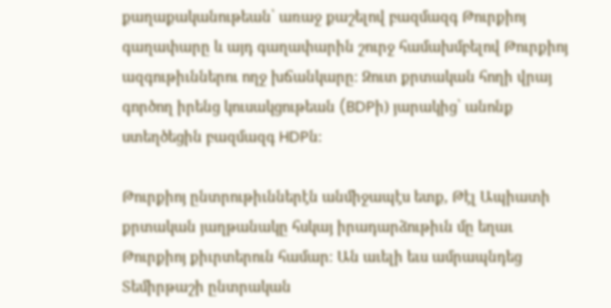քաղաքականութեան՝ առաջ քաշելով բազմազգ Թուրքիոյ գաղափարը և այդ գաղափարին շուրջ համախմբելով Թուրքիոյ ազգութիւններու ողջ խճանկարը։ Զուտ քրտական հողի վրայ գործող իրենց կուսակցութեան (BDPի) յարակից՝ անոնք ստեղծեցին բազմազգ HDPն։

Թուրքիոյ ընտրութիւններէն անմիջապէս ետք, Թէլ Ապիատի քրտական յաղթանակը հսկայ իրադարձութիւն մը եղաւ Թուրքիոյ քիւրտերուն համար։ Ան աւելի եւս ամրապնդեց Տեմիրթաշի ընտրական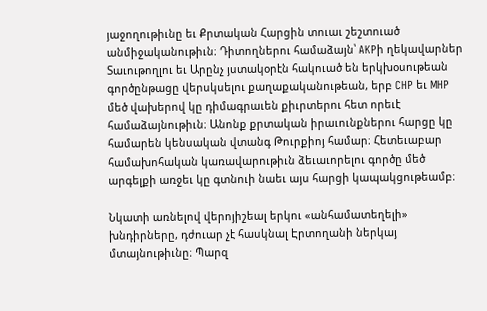յաջողութիւնը եւ Քրտական Հարցին տուաւ շեշտուած անմիջականութիւն։ Դիտողներու համաձայն՝ AKPի ղեկավարներ Տաւութողլու եւ Արընչ յստակօրէն հակուած են երկխօսութեան գործընթացը վերսկսելու քաղաքականութեան, երբ CHP եւ MHP մեծ վախերով կը դիմագրաւեն քիւրտերու հետ որեւէ համաձայնութիւն։ Անոնք քրտական իրաւունքներու հարցը կը համարեն կենսական վտանգ Թուրքիոյ համար։ Հետեւաբար համախոհական կառավարութիւն ձեւաւորելու գործը մեծ արգելքի առջեւ կը գտնուի նաեւ այս հարցի կապակցութեամբ։

Նկատի առնելով վերոյիշեալ երկու «անհամատեղելի» խնդիրները, դժուար չէ հասկնալ Էրտողանի ներկայ մտայնութիւնը։ Պարզ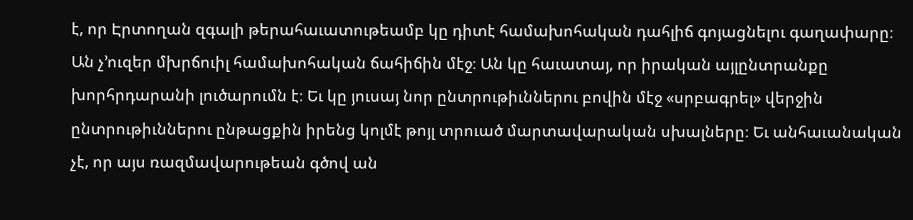է, որ Էրտողան զգալի թերահաւատութեամբ կը դիտէ համախոհական դահլիճ գոյացնելու գաղափարը։ Ան չ՚ուզեր մխրճուիլ համախոհական ճահիճին մէջ։ Ան կը հաւատայ, որ իրական այլընտրանքը խորհրդարանի լուծարումն է։ Եւ կը յուսայ նոր ընտրութիւններու բովին մէջ «սրբագրել» վերջին ընտրութիւններու ընթացքին իրենց կոլմէ թոյլ տրուած մարտավարական սխալները։ Եւ անհաւանական չէ, որ այս ռազմավարութեան գծով ան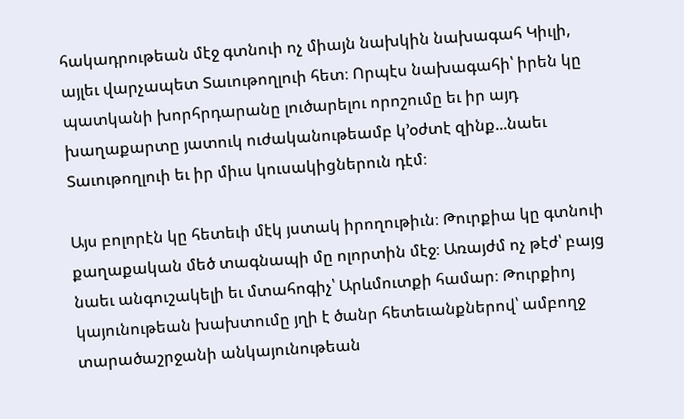հակադրութեան մէջ գտնուի ոչ միայն նախկին նախագահ Կիւլի, այլեւ վարչապետ Տաւութողլուի հետ։ Որպէս նախագահի՝ իրեն կը պատկանի խորհրդարանը լուծարելու որոշումը եւ իր այդ խաղաքարտը յատուկ ուժականութեամբ կ՚օժտէ զինք...նաեւ Տաւութողլուի եւ իր միւս կուսակիցներուն դէմ։

Այս բոլորէն կը հետեւի մէկ յստակ իրողութիւն։ Թուրքիա կը գտնուի քաղաքական մեծ տագնապի մը ոլորտին մէջ։ Առայժմ ոչ թէժ՝ բայց նաեւ անգուշակելի եւ մտահոգիչ՝ Արևմուտքի համար։ Թուրքիոյ կայունութեան խախտումը յղի է ծանր հետեւանքներով՝ ամբողջ տարածաշրջանի անկայունութեան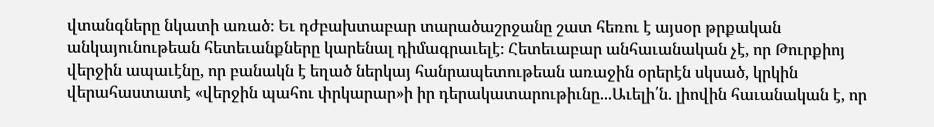վտանգները նկատի առած։ Եւ դժբախտաբար տարածաշրջանը շատ հեռու է այսօր թրքական անկայունութեան հետեւանքները կարենալ դիմագրաւելէ։ Հետեւաբար անհաւանական չէ, որ Թուրքիոյ վերջին ապաւէնը, որ բանակն է եղած ներկայ հանրապետութեան առաջին օրերէն սկսած, կրկին վերահաստատէ «վերջին պահու փրկարար»ի իր դերակատարութիւնը...Աւելի՛ն. լիովին հաւանական է, որ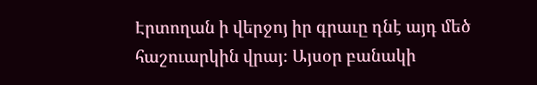Էրտողան ի վերջոյ իր գրաւը դնէ այդ մեծ հաշուարկին վրայ։ Այսօր բանակի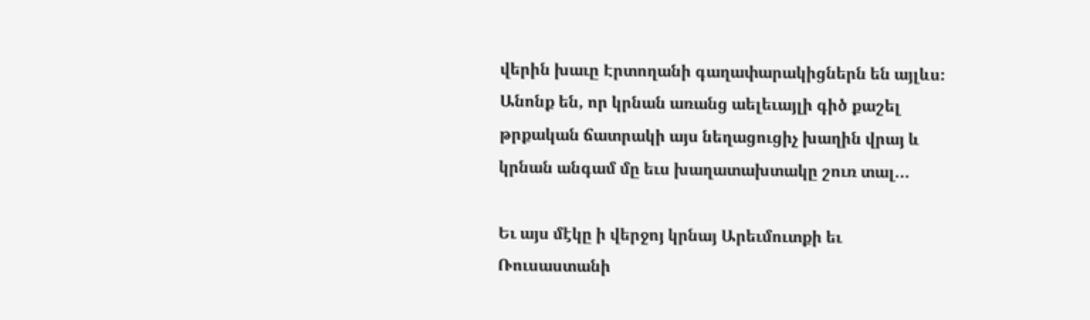վերին խաւը Էրտողանի գաղափարակիցներն են այլևս։ Անոնք են, որ կրնան առանց աելեւայլի գիծ քաշել թրքական ճատրակի այս նեղացուցիչ խաղին վրայ և կրնան անգամ մը եւս խաղատախտակը շուռ տալ...

Եւ այս մէկը ի վերջոյ կրնայ Արեւմուտքի եւ Ռուսաստանի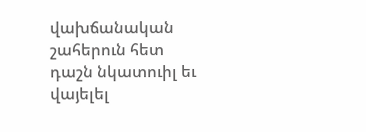վախճանական շահերուն հետ դաշն նկատուիլ եւ վայելել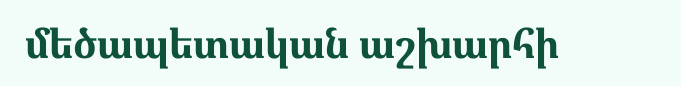մեծապետական աշխարհի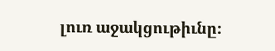լուռ աջակցութիւնը։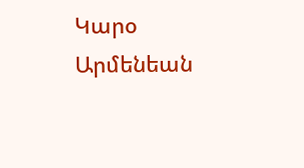Կարօ Արմենեան